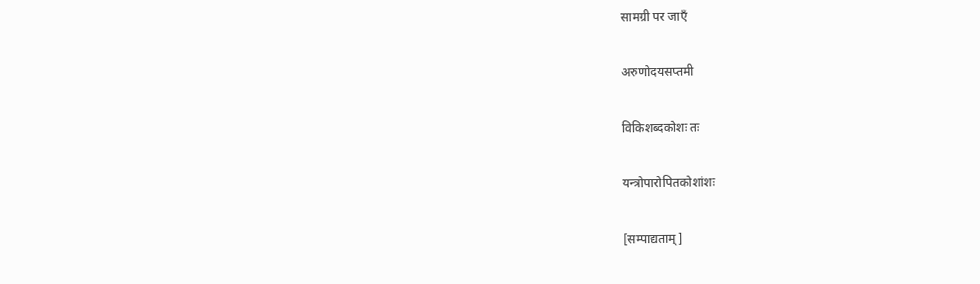सामग्री पर जाएँ

अरुणोदयसप्तमी

विकिशब्दकोशः तः

यन्त्रोपारोपितकोशांशः

[सम्पाद्यताम्]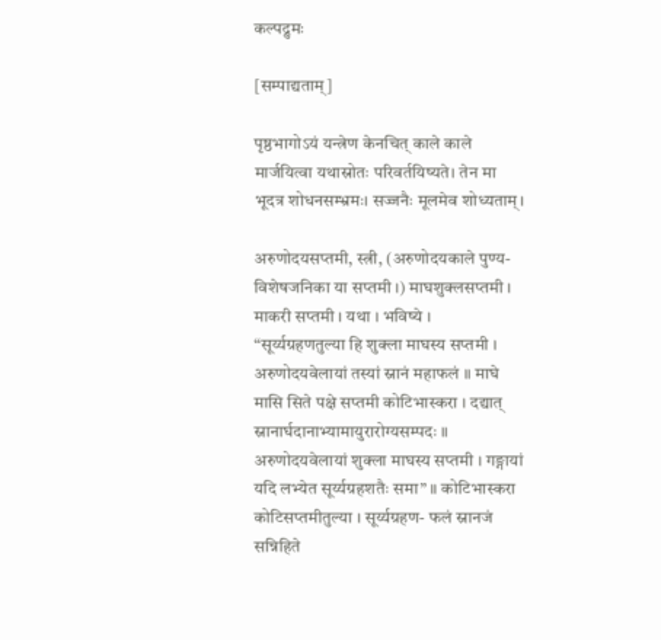कल्पद्रुमः

[सम्पाद्यताम्]

पृष्ठभागोऽयं यन्त्रेण केनचित् काले काले मार्जयित्वा यथास्रोतः परिवर्तयिष्यते। तेन मा भूदत्र शोधनसम्भ्रमः। सज्जनैः मूलमेव शोध्यताम्।

अरुणोदयसप्तमी, स्त्री, (अरुणोदयकाले पुण्य- विशेषजनिका या सप्तमी ।) माघशुक्लसप्तमी । माकरी सप्तमी । यथा । भविष्ये । “सूर्य्यग्रहणतुल्या हि शुक्ला माघस्य सप्तमी । अरुणोदयवेलायां तस्यां स्नानं महाफलं ॥ माघे मासि सिते पक्षे सप्तमी कोटिभास्करा । दद्यात् स्नानार्घदानाभ्यामायुरारोग्यसम्पदः ॥ अरुणोदयवेलायां शुक्ला माघस्य सप्तमी । गङ्गायां यदि लभ्येत सूर्य्यग्रहशतैः समा” ॥ कोटिभास्करा कोटिसप्तमीतुल्या । सूर्य्यग्रहण- फलं स्नानजं सन्निहिते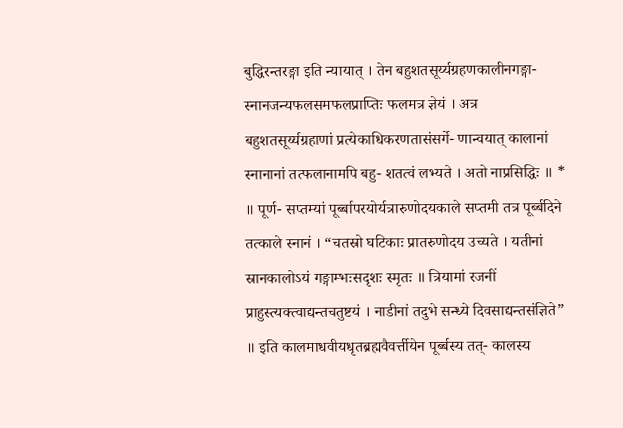बुद्धिरन्तरङ्गा इति न्यायात् । तेन बहुशतसूर्य्यग्रहणकालीनगङ्गा- स्नानजन्यफलसमफलप्राप्तिः फलमत्र ज्ञेयं । अत्र बहुशतसूर्य्यग्रहाणां प्रत्येकाधिकरणतासंसर्गे- णान्वयात् कालानां स्नानानां तत्फलानामपि बहु- शतत्वं लभ्यते । अतो नाप्रसिद्धिः ॥ * ॥ पूर्ण- सप्तम्यां पूर्ब्बापरयोर्यत्रारुणोदयकाले सप्तमी तत्र पूर्ब्बदिने तत्काले स्नानं । “चतस्रो घटिकाः प्रातरुणोदय उच्यते । यतीनां स्रानकालोऽयं गङ्गाम्भःसदृशः स्मृतः ॥ त्रियामां रजनीं प्राहुस्त्यक्त्वाद्यन्तचतुष्टयं । नाडीनां तदुभे सन्ध्ये दिवसाद्यन्तसंज्ञिते” ॥ इति कालमाधवीयधृतब्रह्मवैवर्त्तीयेन पूर्ब्बस्य तत्- कालस्य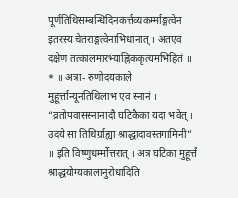पूर्णतिथिसम्बन्धिदिनकर्त्तव्यकर्म्माङ्गत्वेन इतरस्य चेतराङ्गत्वेनाभिधानात् । अतएव दक्षेण तत्कालमारभ्याह्निककृत्यमभिहितं ॥ * ॥ अत्रा- रुणोदयकाले मुहूर्त्तान्यूनतिथिलाभ एव स्नानं । “व्रतोपवासस्नानादौ घटिकैका यदा भवेत् । उदये सा तिथिर्ग्राह्या श्राद्धादावस्तगामिनी” ॥ इति विष्णुधर्म्मोत्तरात् । अत्र घटिका मुहूर्त्तं श्राद्धयोग्यकालानुरोधादिति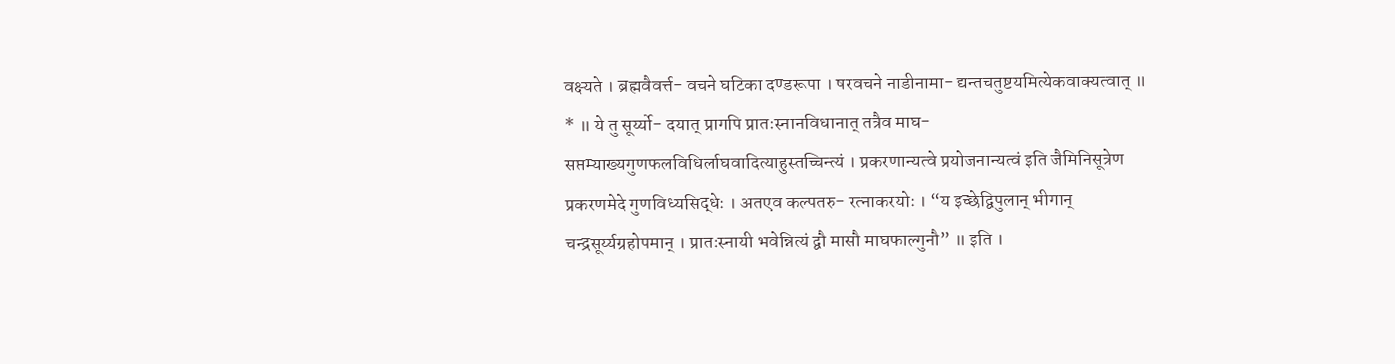वक्ष्यते । ब्रह्मवैवर्त्त- वचने घटिका दण्डरूपा । षरवचने नाडीनामा- द्यन्तचतुष्टयमित्येकवाक्यत्वात् ॥ * ॥ ये तु सूर्य्यो- दयात् प्रागपि प्रातःस्नानविधानात् तत्रैव माघ- सप्तम्याख्यगुणफलविधिर्लाघवादित्याहुस्तच्चिन्त्यं । प्रकरणान्यत्वे प्रयोजनान्यत्वं इति जैमिनिसूत्रेण प्रकरणमेदे गुणविध्यसिद्धेः । अतएव कल्पतरु- रत्नाकरयोः । “य इच्छेद्विपुलान् भीगान् चन्द्रसूर्य्यग्रहोपमान् । प्रातःस्नायी भवेन्नित्यं द्वौ मासौ माघफाल्गुनौ” ॥ इति ।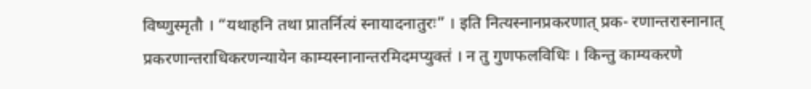विष्णुस्मृतौ । “यथाहनि तथा प्रातर्नित्यं स्नायादनातुरः” । इति नित्यस्नानप्रकरणात् प्रक- रणान्तरास्नानात् प्रकरणान्तराधिकरणन्यायेन काम्यस्नानान्तरमिदमप्युक्तं । न तु गुणफलविधिः । किन्तु काम्यकरणे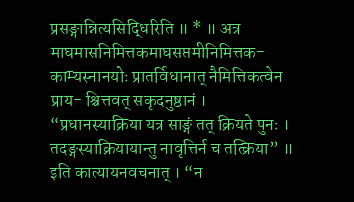प्रसङ्गान्नित्यसिद्धिरिति ॥ * ॥ अत्र माघमासनिमित्तकमाघसप्तमीनिमित्तक- काम्यस्नानयोः प्रातर्विधानात् नैमित्तिकत्वेन प्राय- श्चित्तवत् सकृदनुष्ठानं । “प्रधानस्याक्रिया यत्र साङ्गं तत् क्रियते पुनः । तदङ्गस्याक्रियायान्तु नावृत्तिर्न च तत्क्रिया” ॥ इति कात्यायनवचनात् । “न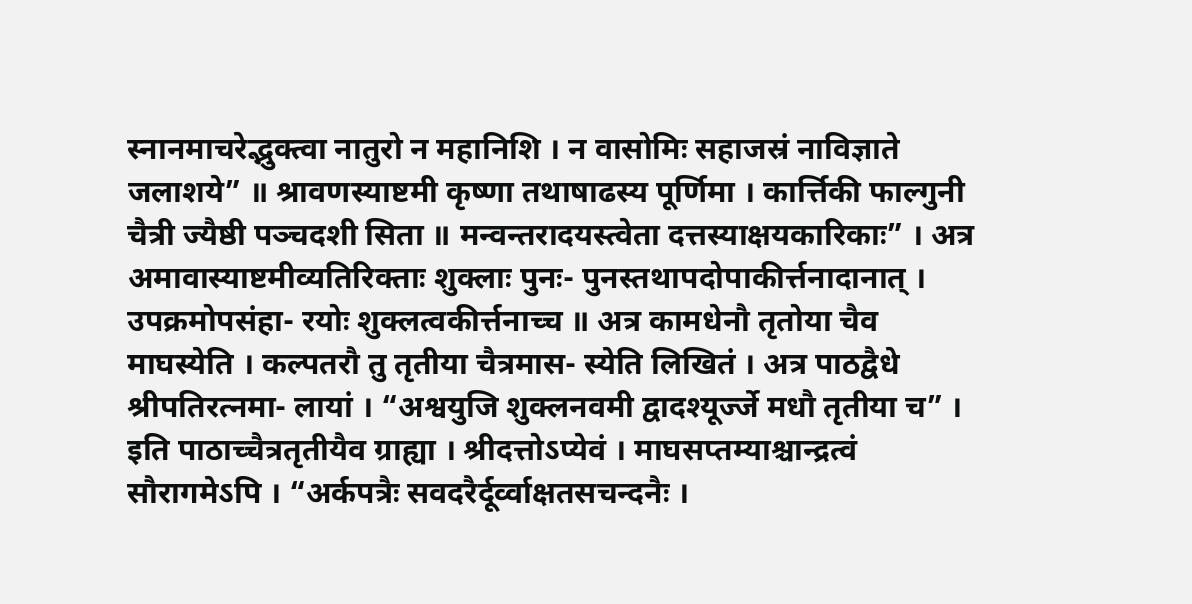स्नानमाचरेद्भुक्त्वा नातुरो न महानिशि । न वासोमिः सहाजस्रं नाविज्ञाते जलाशये” ॥ श्रावणस्याष्टमी कृष्णा तथाषाढस्य पूर्णिमा । कार्त्तिकी फाल्गुनी चैत्री ज्यैष्ठी पञ्चदशी सिता ॥ मन्वन्तरादयस्त्वेता दत्तस्याक्षयकारिकाः” । अत्र अमावास्याष्टमीव्यतिरिक्ताः शुक्लाः पुनः- पुनस्तथापदोपाकीर्त्तनादानात् । उपक्रमोपसंहा- रयोः शुक्लत्वकीर्त्तनाच्च ॥ अत्र कामधेनौ तृतोया चैव माघस्येति । कल्पतरौ तु तृतीया चैत्रमास- स्येति लिखितं । अत्र पाठद्वैधे श्रीपतिरत्नमा- लायां । “अश्वयुजि शुक्लनवमी द्वादश्यूर्ज्जे मधौ तृतीया च” । इति पाठाच्चैत्रतृतीयैव ग्राह्या । श्रीदत्तोऽप्येवं । माघसप्तम्याश्चान्द्रत्वं सौरागमेऽपि । “अर्कपत्रैः सवदरैर्दूर्व्वाक्षतसचन्दनैः ।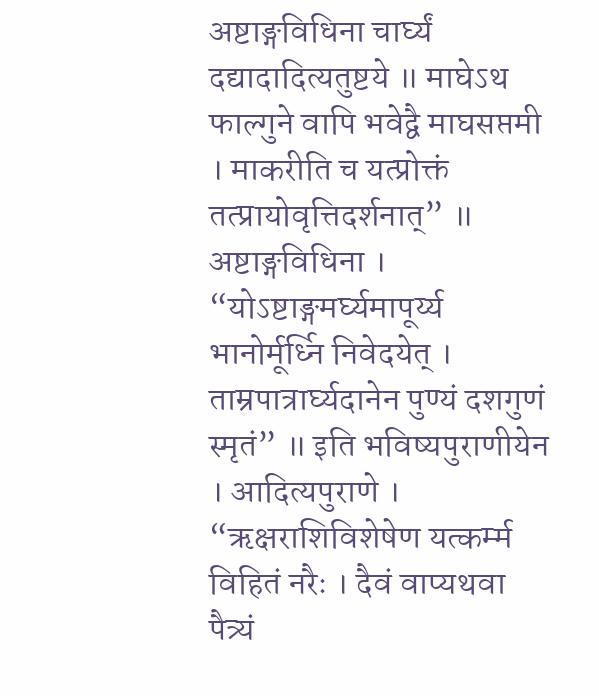अष्टाङ्गविधिना चार्घ्यं दद्यादादित्यतुष्टये ॥ माघेऽथ फाल्गुने वापि भवेद्वै माघसप्तमी । माकरीति च यत्प्रोक्तं तत्प्रायोवृत्तिदर्शनात्” ॥ अष्टाङ्गविधिना । “योऽष्टाङ्गमर्घ्यमापूर्य्य भानोर्मूर्ध्नि निवेदयेत् । ताम्रपात्रार्घ्यदानेन पुण्यं दशगुणं स्मृतं” ॥ इति भविष्यपुराणीयेन । आदित्यपुराणे । “ऋक्षराशिविशेषेण यत्कर्म्म विहितं नरैः । दैवं वाप्यथवा पैत्र्यं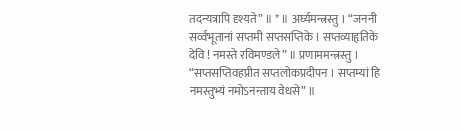तदन्यत्रापि दृश्यते” ॥ * ॥ अर्घ्यमन्त्रस्तु । “जननी सर्व्वभूतानां सप्तमी सप्तसप्तिके । सप्तव्याहृतिके देवि ! नमस्ते रविमण्डले” ॥ प्रणाममन्त्रस्तु । “सप्तसप्तिवहप्रीत सप्तलोकप्रदीपन । सप्तम्यां हि नमस्तुभ्यं नमोऽनन्ताय वेधसे” ॥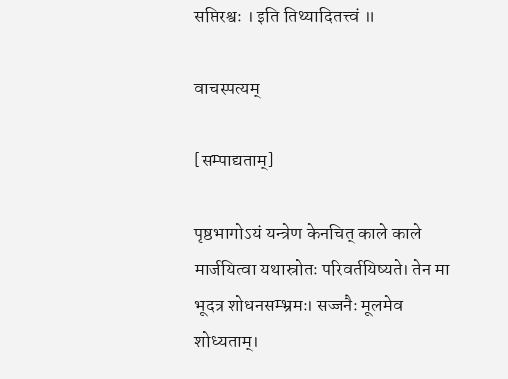सप्तिरश्वः । इति तिथ्यादितत्त्वं ॥

वाचस्पत्यम्

[सम्पाद्यताम्]

पृष्ठभागोऽयं यन्त्रेण केनचित् काले काले मार्जयित्वा यथास्रोतः परिवर्तयिष्यते। तेन मा भूदत्र शोधनसम्भ्रमः। सज्जनैः मूलमेव शोध्यताम्।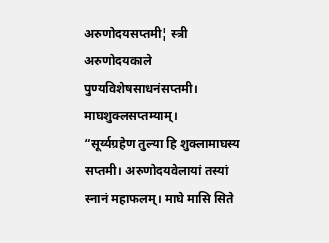अरुणोदयसप्तमी¦ स्त्री अरुणोदयकाले पुण्यविशेषसाधनंसप्तमी। माघशुक्लसप्तम्याम्।
“सूर्य्यग्रहेण तुल्या हि शुक्लामाघस्य सप्तमी। अरुणोदयवेलायां तस्यां स्नानं महाफलम्। माघे मासि सिते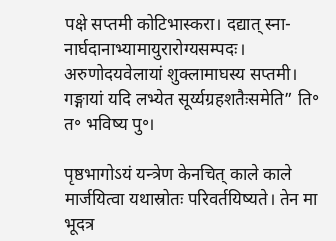पक्षे सप्तमी कोटिभास्करा। दद्यात् स्ना-नार्घदानाभ्यामायुरारोग्यसम्पदः। अरुणोदयवेलायां शुक्लामाघस्य सप्तमी। गङ्गायां यदि लभ्येत सूर्य्यग्रहशतैःसमेति” ति॰ त॰ भविष्य पु॰।

पृष्ठभागोऽयं यन्त्रेण केनचित् काले काले मार्जयित्वा यथास्रोतः परिवर्तयिष्यते। तेन मा भूदत्र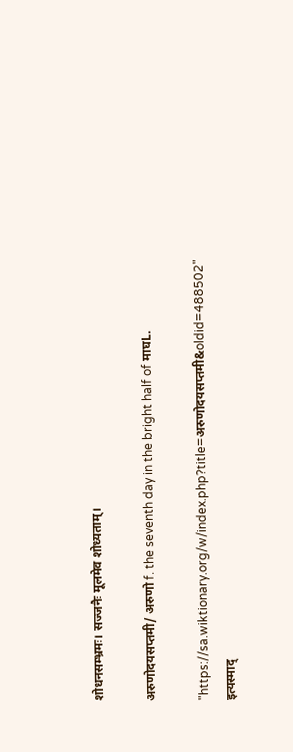शोधनसम्भ्रमः। सज्जनैः मूलमेव शोध्यताम्।

अरुणोदयसप्तमी/ अरुणो f. the seventh day in the bright half of माघL.

"https://sa.wiktionary.org/w/index.php?title=अरुणोदयसप्तमी&oldid=488502" इत्यस्माद्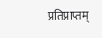प्रतिप्राप्तम्